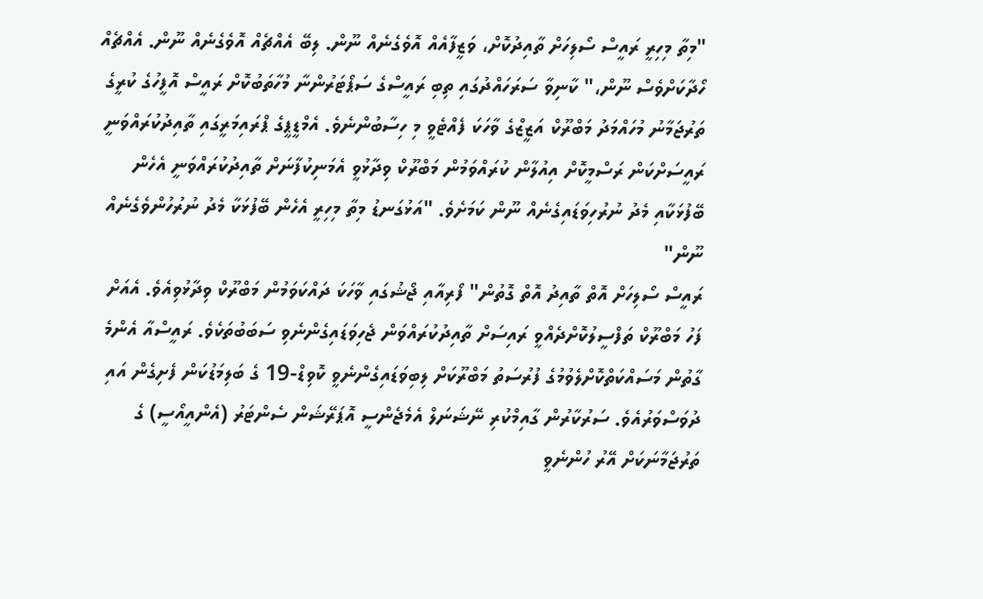"މިތާ މިހިރީ ރައީސް ސޯލިހަށް ތާއިދުކޮށް، ވަޒީފާއެއް އޮވެގެނެއް ނޫން. ލިބޭ އެއްޗެއް އޮވެގެނެއް ނޫން. އެއްޗެއް ހޯދާކަށްވެސް ނޫން،" ކާނިވާ ސަރަހައްދުގައި ތިބި ރައީސްގެ ސަޕޯޓަރުންނާ މުހާތަބުކޮށް ރައީސް އޮފީހުގެ ކުރީގެ ތަރުޖަމާނު މުހައްމަދު މަބްރޫކް އަޒީޒްގެ ވާހަކަ ފެއްޓެވީ މި ހިސާބުންނެވެ. އެމްޑީޕީގެ ޕްރައިމަރީގައި ތާއިދުކުރައްވަނީ ރައީސަށްކަން ރަސްމީކޮށް އިއުލާން ކުރައްވަމުން މަބްރޫކް ވިދާޅުވީ އެމަނިކުފާނަށް ތާއިދުކުރައްވަނީ އެހެން ބޭފުޅަކާއި މެދު ނުރުހިވަޑައިގެނެއް ނޫން ކަމަށެވެ. "އަޅުގަނޑު މިތާ މިހިރީ އެހެން ބޭފުޅަކާ މެދު ނުރުހުންވެގެނެއް ނޫން"
ރައީސް ސޯލިހަށް އޮތް ތާއިދު އޮތް ގޮތުން" ފޯރިއާއި ޖޯޝުގައި ވާހަކަ ދައްކަވަމުން މަބްރޫކް ވިދާޅުވިއެވެ. އެއަށް ފަހު މަބްރޫކް ތަފްސީލުކޮށްދެއްވީ ރައިސަށް ތާއިދުކުރައްވަން ޖެހިވަޑައިގެންނެވި ސަބަބުތަކެވެ. ރައީސްއާ އެންމެ ގާތުން މަސައްކަތްކޮށްލެވުމުގެ ފުރުސަތު މަބްރޫކަށް ލިބިވަޑައިގެންނެވީ ކޮވިޑް-19 ގެ ބަލިމަޑުކަން ފެށިގެން އައި ދުވަސްވަރުއެވެ. ސަރުކާރުން ގާއިމްކުރި ނޭޝަނަލް އެމެޖެންސީ އޮޕަރޭޝަން ސެންޓަރު (އެންއީއޯސީ) ގެ ތަރުޖަމާނަކަށް އޭރު ހުންނެވީ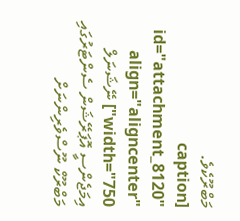މަބްރޫކެވެ.
[caption id="attachment_8120" align="aligncenter" width="750"] ނޭޝަނަލް އިމަޖެންސީ އޮޕަރޭޝަން ސެންޓަރުގައި މަބްރޫކް ނޫސްވެރިންނަށް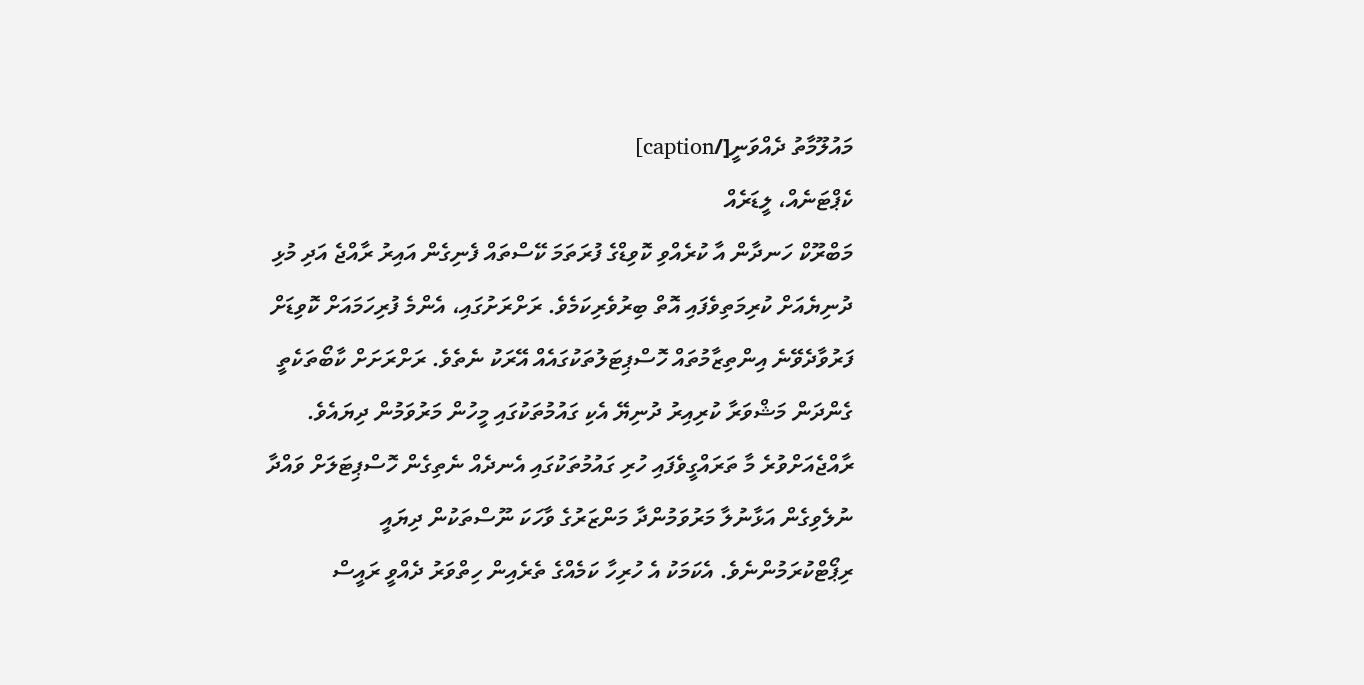މައުލޫމާތު ދެއްވަނީ[/caption]
ކެޕްޓަނެއް، ލީޑަރެއް
މަބްރޫކް ހަނދާން އާ ކުރެއްވި ކޮވިޑްގެ ފުރަތަމަ ކޭސްތައް ފެނިގެން އައިރު ރާއްޖެ އަދި މުޅި ދުނިޔެއަށް ކުރިމަތިވެފައި އޮތް ބިރުވެރިކަމެވެ. ރަށްރަށުގައި، އެންމެ ފުރިހަމައަށް ކޮވިޑަށް ފަރުވާދެވޭނެ އިންތިޒާމުތައް ހޮސްޕިޓަލުތަކުގައެއް އޭރަކު ނެތެވެ. ރަށްރަށަށް ކާބޯތަކެތީ ގެންދަން މަޝްވަރާ ކުރިއިރު ދުނިޔޭ އެކި ގައުމުތަކުގައި މީހުން މަރުވަމުން ދިޔައެވެ. ރާއްޖެއަށްވުރެ މާ ތަރައްގީވެފައި ހުރި ގައުމުތަކުގައި އެނދެއް ނެތިގެން ހޮސްޕިޓަލަށް ވައްދާ ނުލެވިގެން އަޅާނުލާ މަރުވަމުންދާ މަންޒަރުގެ ވާހަކަ ނޫސްތަކުން ދިޔައީ ރިޕޯޓްކުރަމުންނެވެ. އެކަމަކު އެ ހުރިހާ ކަމެއްގެ ތެރެއިން ހިތްވަރު ދެއްވީ ރައީސް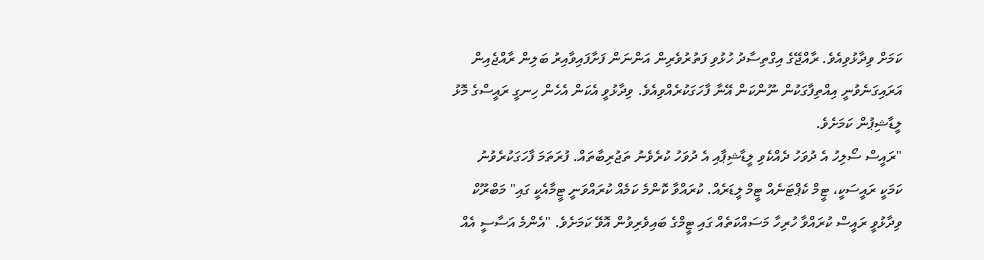ކަމަށް ވިދާޅުވިއެވެ. ރާއްޖޭގެ އިގްތިސާދު ހުޅުވި ފަތުރުވެރިން އަންނަން ފަށާފައިވާއިރު ބަލިން ރާއްޖެއިން އަރައިގަނެވުނީ އިއްތިފާގަކުން ނޫންކަން އޭނާ ފާހަގަކުރެއްވިއެވެ. ވިދާޅުވީ އެކަން އެހެން ހިނގީ ރައީސްގެ މޮޅު ލީޑާޝިޕުން ކަމަށެވެ.
"ރައީސް ސޯލިހު އެ ދުވަހު ދެއްކެވި ލީޑާޝިޕާއި އެ ދުވަހު ކުރެވެނު ތަޖުރިބާތައް. ފުރަތަމަ ފާހަގަކުރެވުނު ކަމަކީ ރައީސަކީ، ޓީމް ކެޕްޓަނެއް ޓީމް ލީޑަރެއް. ކުރައްވާ ކޮންމެ ކަމެއް ކުރައްވަނީ ޓީމާއެކީ ގައި" މަބްރޫކް ވިދާޅުވީ ރައީސް ކުރައްވާ ހުރިހާ މަސައްކަތެއް ގައި ޓީމްގެ ބައިވެރިވުން އޮވޭ ކަމަށެވެ. "އެންމެ އަސާސީ އެއް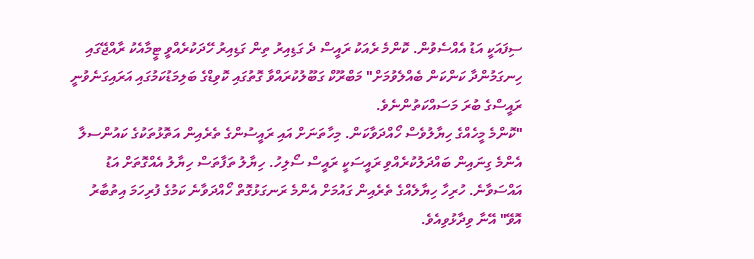ސިފައަކީ އަޑު އެއްސެވުން. ކޮންމެ ރެއަކު ރައީސް ދެ ގަޑިއިރު ތިން ގަޑިއިރު ހޭދަކުރެއްވީ ޓީމާއެކު ރާއްޖޭގައި ހިނގަމުންދާ ކަންކަން ބެއްލެވުމަށް" މަބްރޫކް ގަބޫލުކުރައްވާ ގޮތުގައި ކޮވިޑްގެ ބަލިމަޑުކަމުގައި އަރައިގަނެވުނީ ރައީސްގެ ބުރަ މަސައްކަތުންނެވެ.
"ކޮންމެ މީހެއްގެ ހިޔާލުވެސް ހޯއްދަވާކަން. މިހާތަނަށް އައި ރައީސުންގެ ތެރެއިން އަތޮޅުތަކުގެ ކައުންސލާ އެންމެ ގިނައިން ބައްދަލުކުރެއްވި ރައީސަކީ ރައީސް ސޯލިހު. ހިޔާލު ތަފާތަސް ހިޔާލު އެއްގޮތަށް އަޑު އައްސަވާނެ. ހުރިހާ ހިޔާލެއްގެ ތެރެއިން ގައުމަށް އެންމެ ރަނގަޅުގޮތް ހޯއްދަވާނެ ކަމުގެ ފުރިހަމަ އިތުބާރު އޮވޭ" އޭނާ ވިދާޅުވިއެވެ.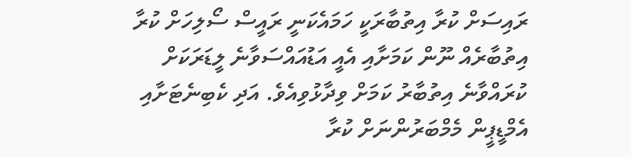ރައިސަށް ކުރާ އިތުބާރަކީ ހަމައެކަނީ ރައީސް ސޯލިހަށް ކުރާ އިތުބާރެއް ނޫން ކަމަށާއި އެއީ އަޑުއައްސަވާނެ ލީޑަރަކަށް ކުރައްވާނެ އިތުބާރު ކަމަށް ވިދާޅުވިއެވެ. އަދި ކެބިނެޓަށާއި އެމްޑީޕީން މެމްބަރުންނަށް ކުރާ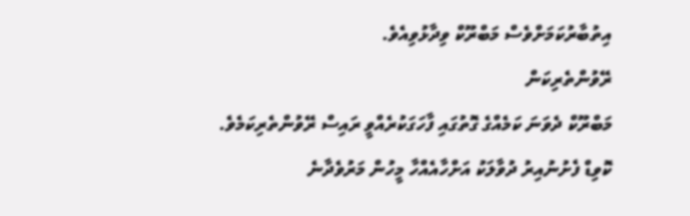އިތުބާރުކަމަށްވެސް މަބްރޫކް ވިދާޅުވިއެވެ.
ރޭވުންތެރިކަން
މަބްރޫކް ދެވަނަ ކަމެއްގެ ގޮތުގައި ފާހަގަކުރެއްވީ ރައިސް ރޭވުންތެރިކަމެވެ. ކޮވިޑް ފެށުނުއިރު ދުވާލަކު އަށްހާއެއްހާ މީހުން މަރުވެދާނެ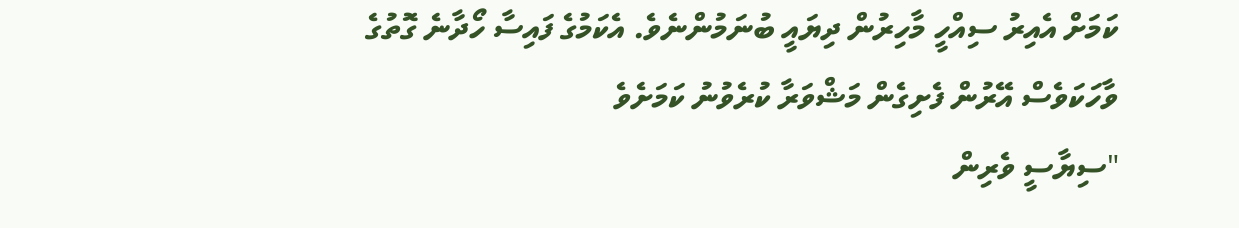ކަމަށް އެއިރު ސިއްހީ މާހިރުން ދިޔައީ ބުނަމުންނެވެ. އެކަމުގެ ފައިސާ ހޯދާނެ ގޮތުގެ ވާހަކަވެސް އޭރުން ފެށިގެން މަޝްވަރާ ކުރެވުނު ކަމަށެވެ
"ސިޔާސީ ވެރިން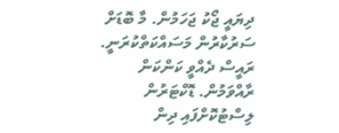ދިޔައީ ޖޯކު ޖަހަމުން. މާ ބޮޑަށް ސަރުކާރުން މަސައްކަތްކުރަނީ. ރައީސް ދެއްވީ ކަންކަން ރާއްވަމުން. ޑޮކްޓަރުން ލިސްޓުކޮށްފައި ދިން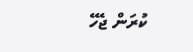ކުރަން ޖެހޭ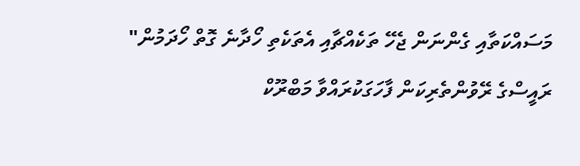މަސައްކަތާއި ގެންނަން ޖެހޭ ތަކެއްޗާއި އެތަކެތި ހޯދާނެ ގޮތް ހޯދަމުން" ރައީސްގެ ރޭވުންތެރިކަން ފާހަގަކުރައްވާ މަބްރޫކް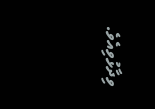ވިދާޅުވިއެވެ.